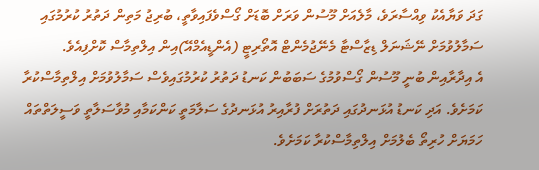ގަދަ ވަޔާއެކު ވިއްސާރަވެ، މާލެއަށް މޫސުން ވަރަށް ބޮޑަށް ގޯސްވެފައިވާތީ، ބުރިޖު މަތިން ދަތުރު ކުރުމުގައި ސަމާލުވުމަށް ނޭޝަނަލް ޑިޒާސްޓާ މެނޭޖުމެންޓް އޮތޯރިޓީ (އެންޑީއެމްއޭ)އިން އިލްތިމާސް ކޮށްފިއެވެ.
އެ އިދާރާއިން ބުނީ މޫސުން ގޯސްވުމުގެ ސަބަބުން ކަނޑު ދަތުރު ކުރުމުގައިވެސް ސަމާލުވުމަށް އިލްތިމާސްކުރާ ކަމަށެވެ. އަދި ކަނޑު އުޅަނދުގައި ދަތުރަށް ފުރާއިރު އުޅަނދުގެ ސަލާމަތީ ކަންކަމާއި މުވާސަލާތީ ވަސީލަތްތައް ހަމަޔަށް ހުރިތޯ ބެލުމަށް އިލްތިމާސްކުރާ ކަމަށެވެ.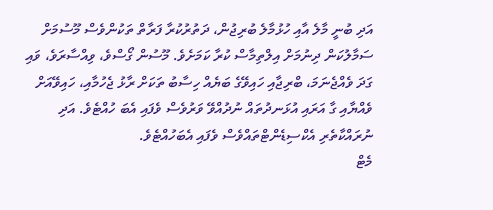އަދި ބުނީ މާލެ އާއި ހުޅުމާލެ ބުރިޖުން، ދަތުރުކުރާ ފަރާތް ތަކުންވެސް މޫސުމަށް ސަމާލުކަން ދިނުމަށް އިލްތިމާސް ކުރާ ކަމަށެވެ. މޫސުން ގޯސްވެ، ވިއްސާރަވެ، ވައި ގަދަ ވެއްޖެނަމަ، ބްރިޖާއި ހައިވޭގެ ބަޔެއް ހިސާބު ތަކަށް ރާޅު ޖެހުމާއި، ހައިވޭއަށް ވެއްޔާއި ގާ އަރައި އުޅަނދުތައް ނުދުއްވޭ ވަރުވެސް ވެފައި އެބަ ހުއްޓެވެ. އަދި ނުރައްކާތެރި އެކްސިޑެންޓްތައްވެސް ވެފައި އެބަހުއްޓެވެ.
މެޓް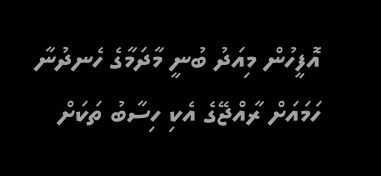އޮފީހުން މިއަދު ބުނީ މާދަމާގެ ހެނދުނާ ހަމައަށް ރާއްޖޭގެ އެކި ހިސާބު ތަކަށް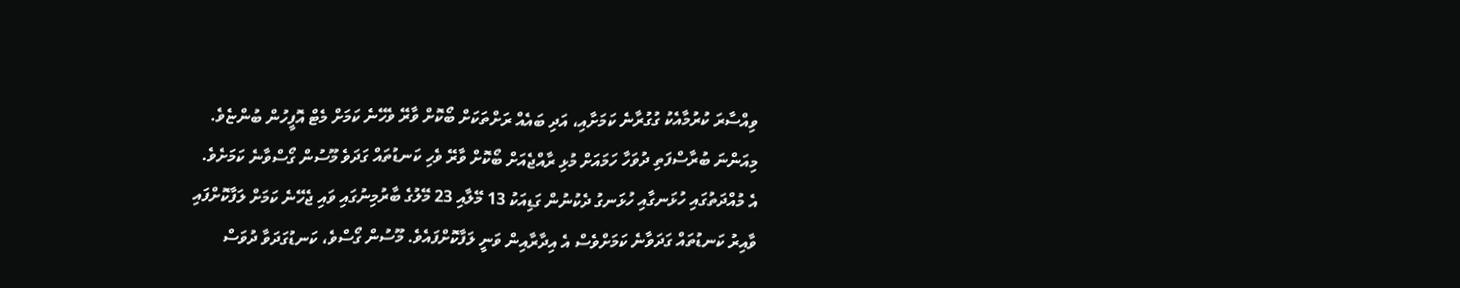ވިއްސާރަ ކުރުމާއެކު ގުގުރާނެ ކަމަށާއި، އަދި ބައެއް ރަށްތަކަށް ބޯކޮށް ވާރޭ ވެހޭނެ ކަމަށް މެޓް އޮފީހުން ބުންޏެވެ. މިއަންނަ ބުރާސްފަތި ދުވަހާ ހަމައަށް މުޅި ރާއްޖެއަށް ބޯކޮށް ވާރޭ ވެހި ކަނޑުތައް ގަދަވެ މޫސުން ގޯސްވާނެ ކަމަށެވެ.
އެ މުއްދަތުގައި ހުޅަނގާއި ހުޅަނގު ދެކުނުން ގަޑިއަކު 13 މޭލާއި 23 މޭލުގެ ބާރުމިނުގައި ވައި ޖެހޭނެ ކަމަށް ލަފާކޮށްފައި ވާއިރު ކަނޑުތައް ގަދަވާނެ ކަމަށްވެސް އެ އިދާރާއިން ވަނީ ލަފާކޮށްފައެވެ. މޫސުން ގޯސްވެ، ކަނޑުގަދަވާ ދުވަސް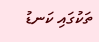ތަކުގައި ކަނޑު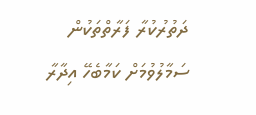ދަތުރުކުރާ ފަރާތްތަކުން ސަމާލުވުމަށް ކަމާބެހޭ އިދާރާ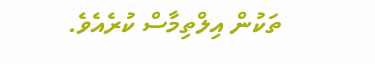ތަކުން އިލްތިމާސް ކުރެއެވެ.